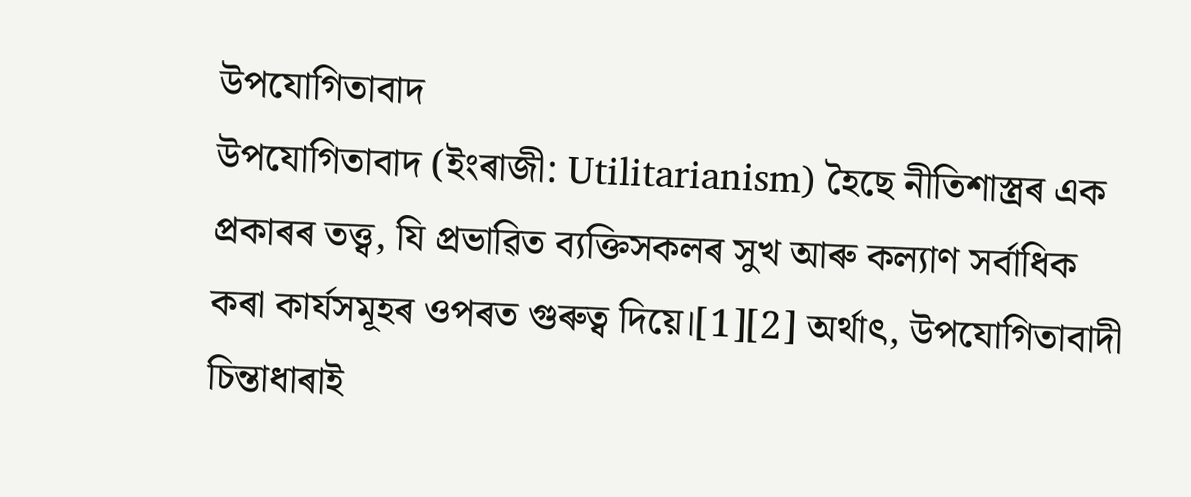উপযোগিতাবাদ
উপযোগিতাবাদ (ইংৰাজী: Utilitarianism) হৈছে নীতিশাস্ত্ৰৰ এক প্ৰকাৰৰ তত্ত্ব, যি প্ৰভাৱিত ব্যক্তিসকলৰ সুখ আৰু কল্যাণ সৰ্বাধিক কৰা কাৰ্যসমূহৰ ওপৰত গুৰুত্ব দিয়ে।[1][2] অৰ্থাৎ, উপযোগিতাবাদী চিন্তাধাৰাই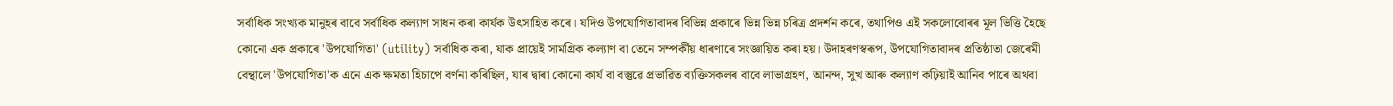সৰ্বাধিক সংখ্যক মানুহৰ বাবে সৰ্বাধিক কল্যাণ সাধন কৰা কাৰ্যক উৎসাহিত কৰে। যদিও উপযোগিতাবাদৰ বিভিন্ন প্ৰকাৰে ভিন্ন ভিন্ন চৰিত্ৰ প্ৰদৰ্শন কৰে, তথাপিও এই সকলোবোৰৰ মূল ভিত্তি হৈছে কোনো এক প্ৰকাৰে 'উপযোগিতা' (utility) সৰ্বাধিক কৰা, যাক প্ৰায়েই সামগ্ৰিক কল্যাণ বা তেনে সম্পৰ্কীয় ধাৰণাৰে সংজ্ঞায়িত কৰা হয়। উদাহৰণস্বৰূপ, উপযোগিতাবাদৰ প্ৰতিষ্ঠাতা জেৰেমী বেন্থালে 'উপযোগিতা'ক এনে এক ক্ষমতা হিচাপে বৰ্ণনা কৰিছিল, যাৰ দ্বাৰা কোনো কাৰ্য বা বস্তুৱে প্ৰভাৱিত ব্যক্তিসকলৰ বাবে লাভাগ্ৰহণ, আনন্দ, সুখ আৰু কল্যাণ কঢ়িয়াই আনিব পাৰে অথবা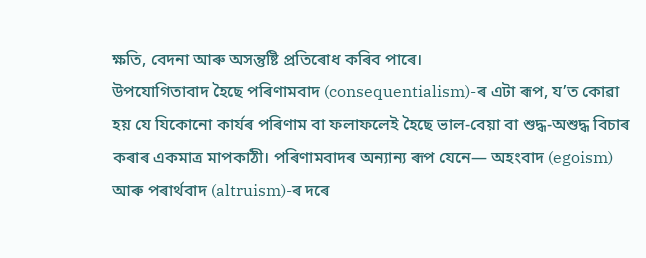ক্ষতি, বেদনা আৰু অসন্তুষ্টি প্ৰতিৰোধ কৰিব পাৰে।
উপযোগিতাবাদ হৈছে পৰিণামবাদ (consequentialism)-ৰ এটা ৰূপ, য’ত কোৱা হয় যে যিকোনো কাৰ্যৰ পৰিণাম বা ফলাফলেই হৈছে ভাল-বেয়া বা শুদ্ধ-অশুদ্ধ বিচাৰ কৰাৰ একমাত্ৰ মাপকাঠী। পৰিণামবাদৰ অন্যান্য ৰূপ যেনে— অহংবাদ (egoism) আৰু পৰাৰ্থবাদ (altruism)-ৰ দৰে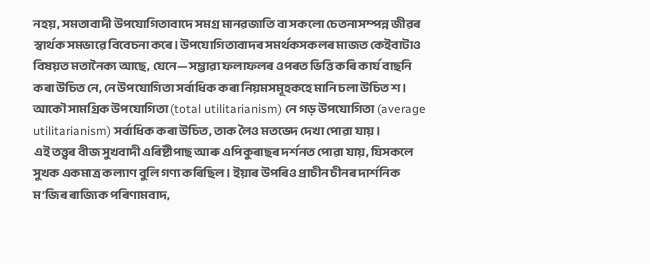নহয়, সমতাবাদী উপযোগিতাবাদে সমগ্ৰ মানৱজাতি বা সকলো চেতনাসম্পন্ন জীৱৰ স্বাৰ্থক সমভাৱে বিবেচনা কৰে। উপযোগিতাবাদৰ সমৰ্থকসকলৰ মাজত কেইবাটাও বিষয়ত মতানৈক্য আছে, যেনে— সম্ভাৱ্য ফলাফলৰ ওপৰত ভিত্তি কৰি কাৰ্য বাছনি কৰা উচিত নে, নে উপযোগিতা সৰ্বাধিক কৰা নিয়মসমূহকহে মানি চলা উচিত শ। আকৌ সামগ্ৰিক উপযোগিতা (total utilitarianism) নে গড় উপযোগিতা (average utilitarianism) সৰ্বাধিক কৰা উচিত, তাক লৈও মতভেদ দেখা পোৱা যায়।
এই তত্ত্বৰ বীজ সুখবাদী এৰিষ্টীপাছ আৰু এপিকুৰাছৰ দৰ্শনত পোৱা যায়, যিসকলে সুখক একমাত্ৰ কল্যাণ বুলি গণ্য কৰিছিল। ইয়াৰ উপৰিও প্ৰাচীন চীনৰ দাৰ্শনিক ম’জিৰ ৰাজ্যিক পৰিণামবাদ,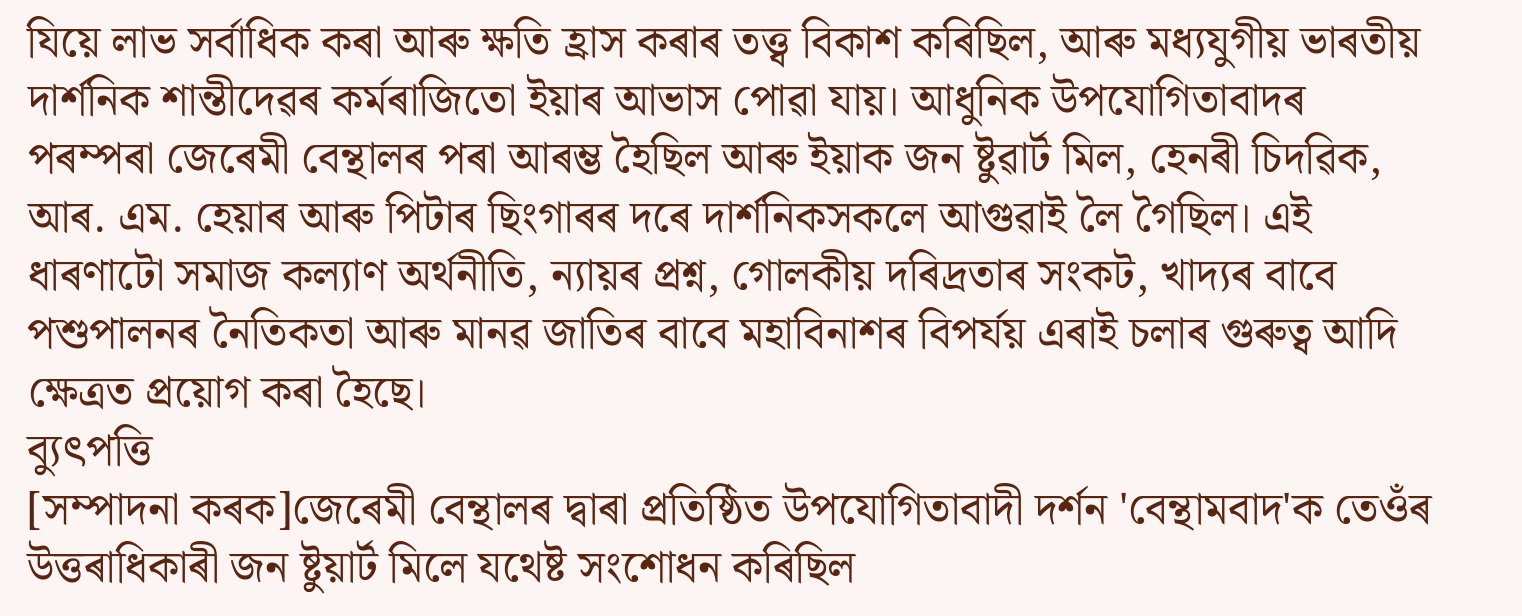যিয়ে লাভ সৰ্বাধিক কৰা আৰু ক্ষতি হ্ৰাস কৰাৰ তত্ত্ব বিকাশ কৰিছিল, আৰু মধ্যযুগীয় ভাৰতীয় দাৰ্শনিক শান্তীদেৱৰ কৰ্মৰাজিতো ইয়াৰ আভাস পোৱা যায়। আধুনিক উপযোগিতাবাদৰ পৰম্পৰা জেৰেমী বেন্থালৰ পৰা আৰম্ভ হৈছিল আৰু ইয়াক জন ষ্টুৱাৰ্ট মিল, হেনৰী চিদৱিক, আৰ. এম. হেয়াৰ আৰু পিটাৰ ছিংগাৰৰ দৰে দাৰ্শনিকসকলে আগুৱাই লৈ গৈছিল। এই ধাৰণাটো সমাজ কল্যাণ অৰ্থনীতি, ন্যায়ৰ প্ৰশ্ন, গোলকীয় দৰিদ্ৰতাৰ সংকট, খাদ্যৰ বাবে পশুপালনৰ নৈতিকতা আৰু মানৱ জাতিৰ বাবে মহাবিনাশৰ বিপৰ্যয় এৰাই চলাৰ গুৰুত্ব আদি ক্ষেত্ৰত প্ৰয়োগ কৰা হৈছে।
ব্যুৎপত্তি
[সম্পাদনা কৰক]জেৰেমী বেন্থালৰ দ্বাৰা প্ৰতিষ্ঠিত উপযোগিতাবাদী দৰ্শন 'বেন্থামবাদ'ক তেওঁৰ উত্তৰাধিকাৰী জন ষ্টুয়াৰ্ট মিলে যথেষ্ট সংশোধন কৰিছিল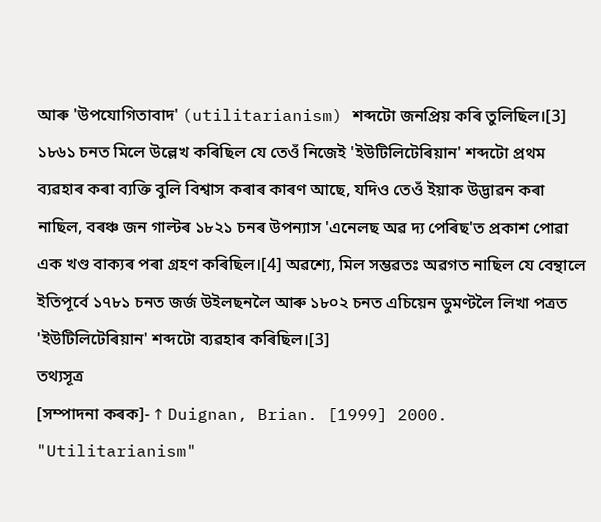আৰু 'উপযোগিতাবাদ' (utilitarianism) শব্দটো জনপ্ৰিয় কৰি তুলিছিল।[3] ১৮৬১ চনত মিলে উল্লেখ কৰিছিল যে তেওঁ নিজেই 'ইউটিলিটেৰিয়ান' শব্দটো প্ৰথম ব্যৱহাৰ কৰা ব্যক্তি বুলি বিশ্বাস কৰাৰ কাৰণ আছে, যদিও তেওঁ ইয়াক উদ্ভাৱন কৰা নাছিল, বৰঞ্চ জন গাল্টৰ ১৮২১ চনৰ উপন্যাস 'এনেলছ অৱ দ্য পেৰিছ'ত প্ৰকাশ পোৱা এক খণ্ড বাক্যৰ পৰা গ্ৰহণ কৰিছিল।[4] অৱশ্যে, মিল সম্ভৱতঃ অৱগত নাছিল যে বেন্থালে ইতিপূৰ্বে ১৭৮১ চনত জৰ্জ উইলছনলৈ আৰু ১৮০২ চনত এচিয়েন ডুমণ্টলৈ লিখা পত্ৰত 'ইউটিলিটেৰিয়ান' শব্দটো ব্যৱহাৰ কৰিছিল।[3]
তথ্যসূত্ৰ
[সম্পাদনা কৰক]- ↑ Duignan, Brian. [1999] 2000. "Utilitarianism"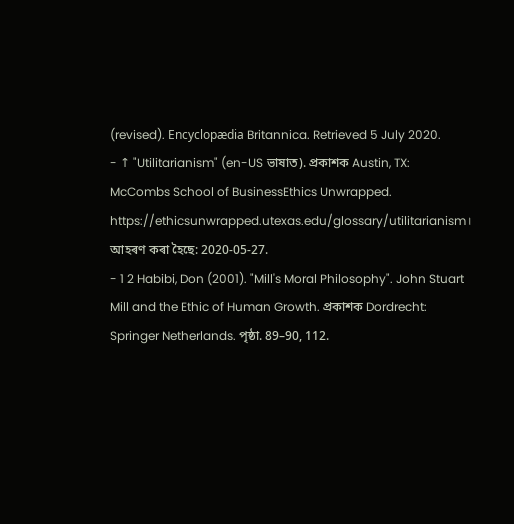(revised). Encyclopædia Britannica. Retrieved 5 July 2020.
- ↑ "Utilitarianism" (en-US ভাষাত). প্ৰকাশক Austin, TX: McCombs School of BusinessEthics Unwrapped. https://ethicsunwrapped.utexas.edu/glossary/utilitarianism। আহৰণ কৰা হৈছে: 2020-05-27.
- 1 2 Habibi, Don (2001). "Mill's Moral Philosophy". John Stuart Mill and the Ethic of Human Growth. প্ৰকাশক Dordrecht: Springer Netherlands. পৃষ্ঠা. 89–90, 112.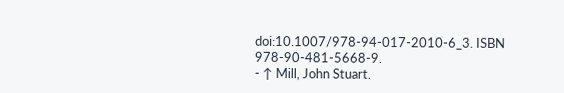doi:10.1007/978-94-017-2010-6_3. ISBN 978-90-481-5668-9.
- ↑ Mill, John Stuart.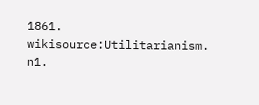1861. wikisource:Utilitarianism. n1.